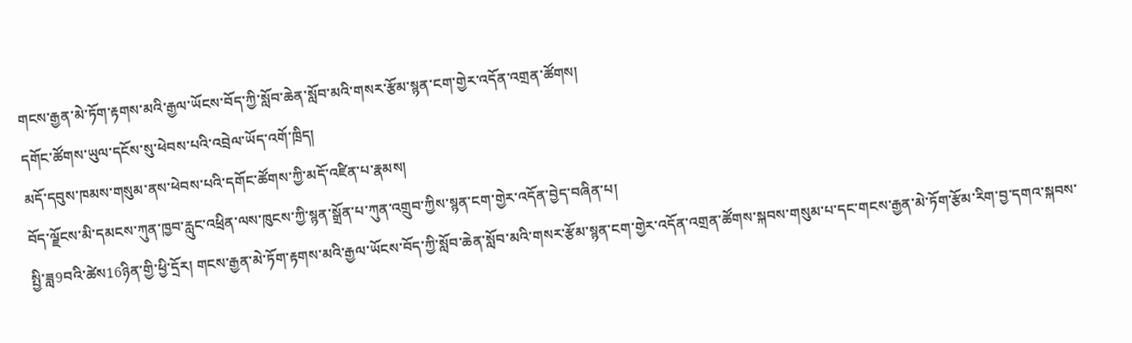གངས་རྒྱན་མེ་ཏོག་རྟགས་མའི་རྒྱལ་ཡོངས་བོད་ཀྱི་སློབ་ཆེན་སློབ་མའི་གསར་རྩོམ་སྙན་ངག་གྱེར་འདོན་འགྲན་ཚོགས།
དགོང་ཚོགས་ཡུལ་དངོས་སུ་ཕེབས་པའི་འབྲེལ་ཡོད་འགོ་ཁྲིད།
མདོ་དབུས་ཁམས་གསུམ་ནས་ཕེབས་པའི་དགོང་ཚོགས་ཀྱི་མདོ་འཛིན་པ་རྣམས།
བོད་ལྗོངས་མི་དམངས་ཀུན་ཁྱབ་རླུང་འཕྲིན་ལས་ཁུངས་ཀྱི་སྙན་སྒྲོན་པ་ཀུན་འགྲུབ་ཀྱིས་སྙན་ངག་གྱེར་འདོན་བྱེད་བཞིན་པ།
སྤྱི་ཟླ9བའི་ཚེས16ཉིན་གྱི་ཕྱི་དྲོར། གངས་རྒྱན་མེ་ཏོག་རྟགས་མའི་རྒྱལ་ཡོངས་བོད་ཀྱི་སློབ་ཆེན་སློབ་མའི་གསར་རྩོམ་སྙན་ངག་གྱེར་འདོན་འགྲན་ཚོགས་སྐབས་གསུམ་པ་དང་གངས་རྒྱན་མེ་ཏོག་རྩོམ་རིག་བྱ་དགའ་སྐབས་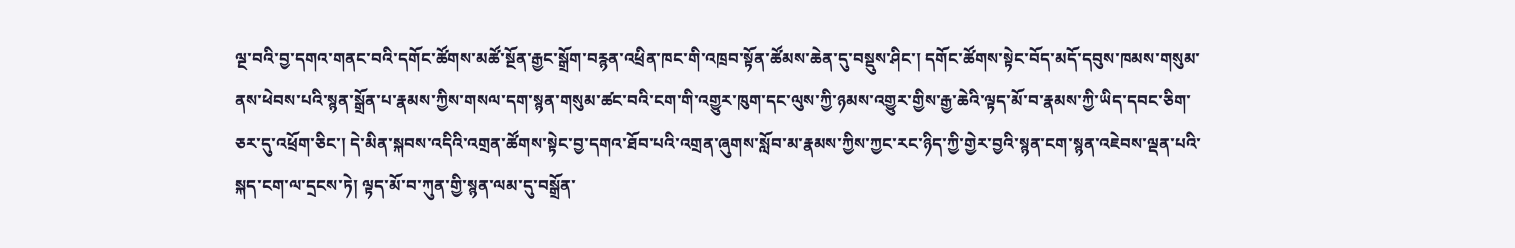ལྔ་བའི་བྱ་དགའ་གནང་བའི་དགོང་ཚོགས་མཚོ་སྔོན་རྒྱང་སྒྲོག་བརྙན་འཕྲིན་ཁང་གི་འཁྲབ་སྟོན་ཚོམས་ཆེན་དུ་བསྡུས་ཤིང་། དགོང་ཚོགས་སྟེང་བོད་མདོ་དབུས་ཁམས་གསུམ་ནས་ཕེབས་པའི་སྙན་སྒྲོན་པ་རྣམས་ཀྱིས་གསལ་དག་སྙན་གསུམ་ཚང་བའི་ངག་གི་འགྱུར་ཁུག་དང་ལུས་ཀྱི་ཉམས་འགྱུར་གྱིས་རྒྱ་ཆེའི་ལྟད་མོ་བ་རྣམས་ཀྱི་ཡིད་དབང་ཅིག་ཅར་དུ་འཕྲོག་ཅིང་། དེ་མིན་སྐབས་འདིའི་འགྲན་ཚོགས་སྟེང་བྱ་དགའ་ཐོབ་པའི་འགྲན་ཞུགས་སློབ་མ་རྣམས་ཀྱིས་ཀྱང་རང་ཉིད་ཀྱི་གྱེར་བྱའི་སྙན་ངག་སྙན་འཇེབས་ལྡན་པའི་སྐད་ངག་ལ་དྲངས་ཏེ། ལྟད་མོ་བ་ཀུན་གྱི་སྙན་ལམ་དུ་བསྒྲོན་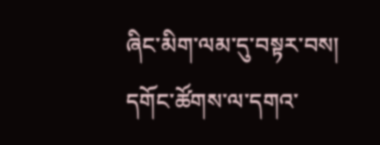ཞིང་མིག་ལམ་དུ་བསྟར་བས། དགོང་ཚོགས་ལ་དགའ་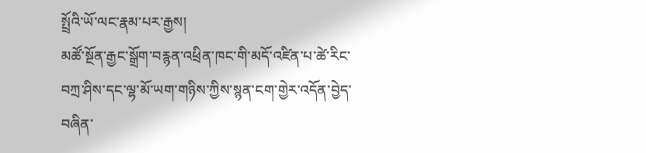སྤྲོའི་ཡོ་ལང་རྣམ་པར་རྒྱས།
མཚོ་སྔོན་རྒྱང་སྒྲོག་བརྙན་འཕྲིན་ཁང་གི་མདོ་འཛིན་པ་ཚེ་རིང་བཀྲ་ཤིས་དང་ལྷ་མོ་ཡག་གཉིས་ཀྱིས་སྙན་ངག་གྱེར་འདོན་བྱེད་བཞིན་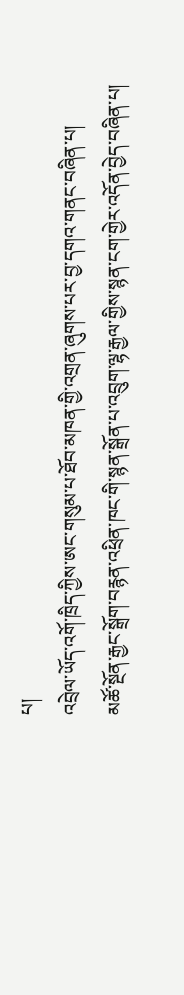པ།
འབྲེལ་ཡོད་འགོ་ཁྲིད་ཀྱིས་ཨང་གསུམ་པ་ཐོབ་མཁན་གྱི་འགྲན་ཞུགས་པར་བྱ་དགའ་གནང་བཞིན་པ།
མཚོ་སྔོན་རྒྱང་སྒྲོག་བརྙན་འཕྲིན་ཁང་གི་སྙན་སྒྲོན་པ་འབྲུག་ལྷ་རྒྱལ་གྱིས་སྙན་ངག་གྱེར་འདོན་བྱེད་བཞིན་པ།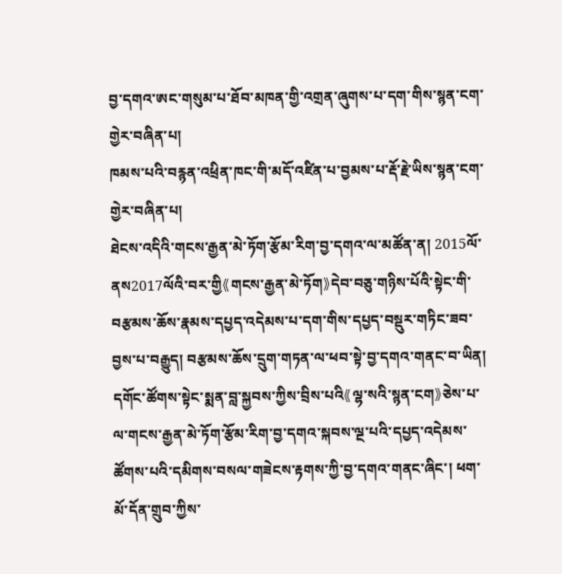བྱ་དགའ་ཨང་གསུམ་པ་ཐོབ་མཁན་གྱི་འགྲན་ཞུགས་པ་དག་གིས་སྙན་ངག་གྱེར་བཞིན་པ།
ཁམས་པའི་བརྙན་འཕྲིན་ཁང་གི་མདོ་འཛིན་པ་བྱམས་པ་རྡོ་རྗེ་ཡིས་སྙན་ངག་གྱེར་བཞིན་པ།
ཐེངས་འདིའི་གངས་རྒྱན་མེ་ཏོག་རྩོམ་རིག་བྱ་དགའ་ལ་མཚོན་ན། 2015ལོ་ནས2017ལོའི་བར་གྱི《གངས་རྒྱན་མེ་ཏོག》དེབ་བཅུ་གཉིས་པོའི་སྟེང་གི་བརྩམས་ཆོས་རྣམས་དཔྱད་འདེམས་པ་དག་གིས་དཔྱད་བསྡུར་གཏིང་ཟབ་བྱས་པ་བརྒྱུད། བརྩམས་ཆོས་དྲུག་གཏན་ལ་ཕབ་སྟེ་བྱ་དགའ་གནང་བ་ཡིན།
དགོང་ཚོགས་སྟེང་སྨན་བླ་སྐྱབས་ཀྱིས་བྲིས་པའི《ལྷ་སའི་སྙན་ངག》ཅེས་པ་ལ་གངས་རྒྱན་མེ་ཏོག་རྩོམ་རིག་བྱ་དགའ་སྐབས་ལྔ་པའི་དཔྱད་འདེམས་ཚོགས་པའི་དམིགས་བསལ་གཟེངས་རྟགས་ཀྱི་བྱ་དགའ་གནང་ཞིང་། ཕག་མོ་དོན་གྲུབ་ཀྱིས་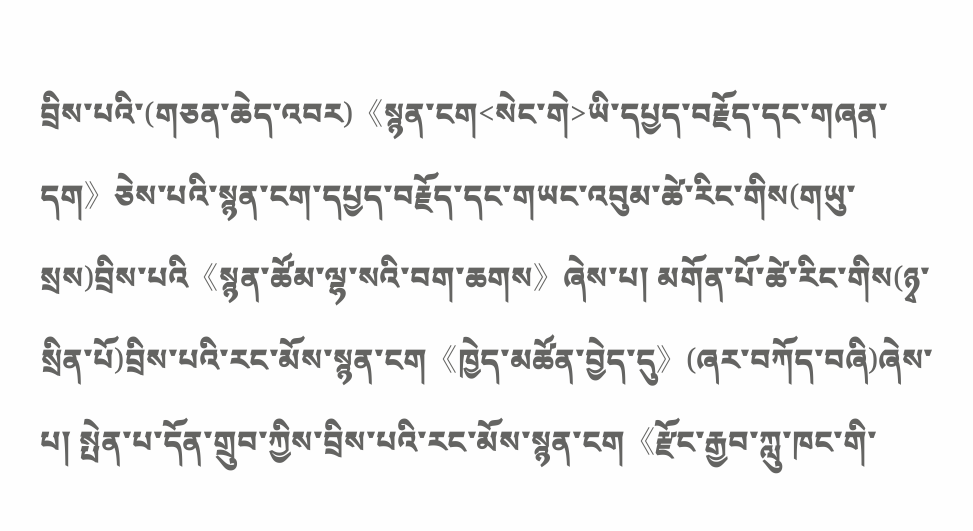བྲིས་པའི་(གཅན་ཆེད་འབར)《སྙན་ངག<སེང་གེ>ཡི་དཔྱད་བརྗོད་དང་གཞན་དག》ཅེས་པའི་སྙན་ངག་དཔྱད་བརྗོད་དང་གཡང་འབུམ་ཚེ་རིང་གིས(གཡུ་སྲས)བྲིས་པའི《སྙན་ཚོམ་ལྷ་སའི་བག་ཆགས》ཞེས་པ། མགོན་པོ་ཚེ་རིང་གིས(ཉྭ་སྲིན་པོ)བྲིས་པའི་རང་མོས་སྙན་ངག《ཁྱེད་མཚོན་བྱེད་དུ》(ཞར་བཀོད་བཞི)ཞེས་པ། སྤེན་པ་དོན་གྲུབ་ཀྱིས་བྲིས་པའི་རང་མོས་སྙན་ངག《རྫོང་རྒྱབ་ཀླུ་ཁང་གི་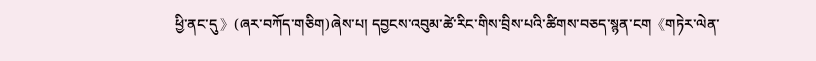ཕྱི་ནང་དུ》(ཞར་བཀོད་གཅིག)ཞེས་པ། དབྱངས་འབུམ་ཚེ་རིང་གིས་བྲིས་པའི་ཚིགས་བཅད་སྙན་ངག《གཏེར་ལེན་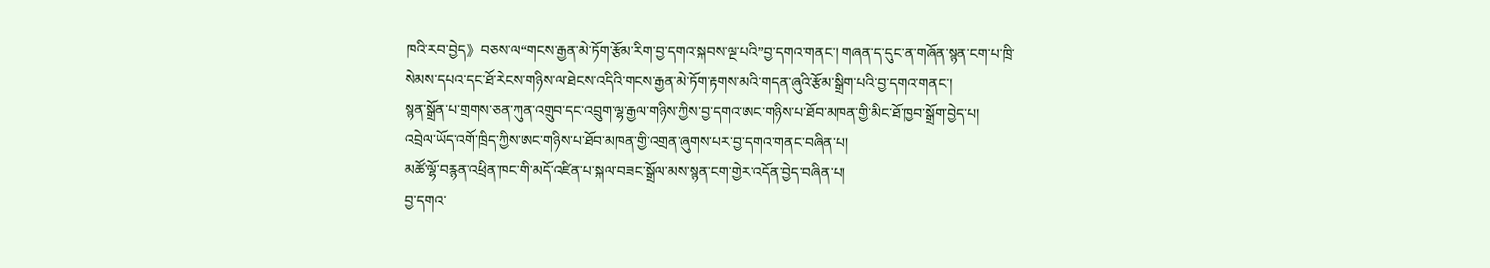ཁའི་རབ་བྱེད》བཅས་ལ“གངས་རྒྱན་མེ་ཏོག་རྩོམ་རིག་བྱ་དགའ་སྐབས་ལྔ་པའི”བྱ་དགའ་གནང་། གཞན་ད་དུང་ན་གཞོན་སྙན་ངག་པ་ཁྲི་སེམས་དཔའ་དང་ཐོ་རེངས་གཉིས་ལ་ཐེངས་འདིའི་གངས་རྒྱན་མེ་ཏོག་རྟགས་མའི་གདན་ཞུའི་རྩོམ་སྒྲིག་པའི་བྱ་དགའ་གནང་།
སྙན་སྒྲོན་པ་གྲགས་ཅན་ཀུན་འགྲུབ་དང་འབྲུག་ལྷ་རྒྱལ་གཉིས་ཀྱིས་བྱ་དགའ་ཨང་གཉིས་པ་ཐོབ་མཁན་གྱི་མིང་ཐོ་ཁྱབ་སྒྲོག་བྱེད་པ།
འབྲེལ་ཡོད་འགོ་ཁྲིད་ཀྱིས་ཨང་གཉིས་པ་ཐོབ་མཁན་གྱི་འགྲན་ཞུགས་པར་བྱ་དགའ་གནང་བཞིན་པ།
མཚོ་ལྷོ་བརྙན་འཕྲིན་ཁང་གི་མདོ་འཛིན་པ་སྐལ་བཟང་སྒྲོལ་མས་སྙན་ངག་གྱེར་འདོན་བྱེད་བཞིན་པ།
བྱ་དགའ་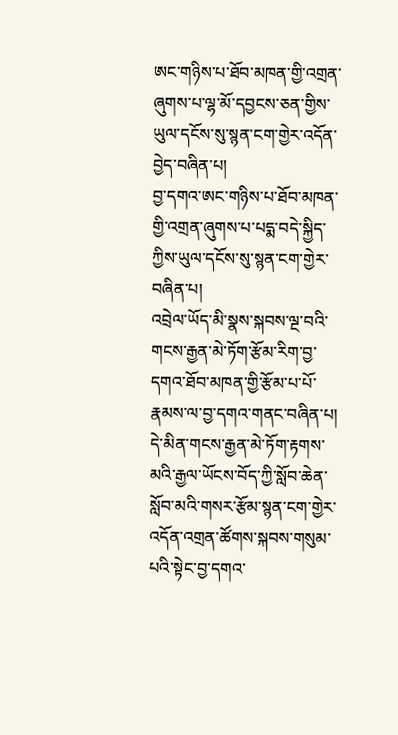ཨང་གཉིས་པ་ཐོབ་མཁན་གྱི་འགྲན་ཞུགས་པ་ལྷ་མོ་དབྱངས་ཅན་གྱིས་ཡུལ་དངོས་སུ་སྙན་ངག་གྱེར་འདོན་བྱེད་བཞིན་པ།
བྱ་དགའ་ཨང་གཉིས་པ་ཐོབ་མཁན་གྱི་འགྲན་ཞུགས་པ་པདྨ་བདེ་སྐྱིད་ཀྱིས་ཡུལ་དངོས་སུ་སྙན་ངག་གྱེར་བཞིན་པ།
འབྲེལ་ཡོད་མི་སྣས་སྐབས་ལྔ་བའི་གངས་རྒྱན་མེ་ཏོག་རྩོམ་རིག་བྱ་དགའ་ཐོབ་མཁན་གྱི་རྩོམ་པ་པོ་རྣམས་ལ་བྱ་དགའ་གནང་བཞིན་པ།
དེ་མིན་གངས་རྒྱན་མེ་ཏོག་རྟགས་མའི་རྒྱལ་ཡོངས་བོད་ཀྱི་སློབ་ཆེན་སློབ་མའི་གསར་རྩོམ་སྙན་ངག་གྱེར་འདོན་འགྲན་ཚོགས་སྐབས་གསུམ་པའི་སྟེང་བྱ་དགའ་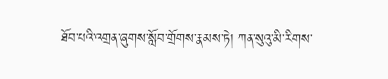ཐོབ་པའི་འགྲན་ཞུགས་སློབ་གྲོགས་རྣམས་ཏེ། ཀན་སུའུ་མི་རིགས་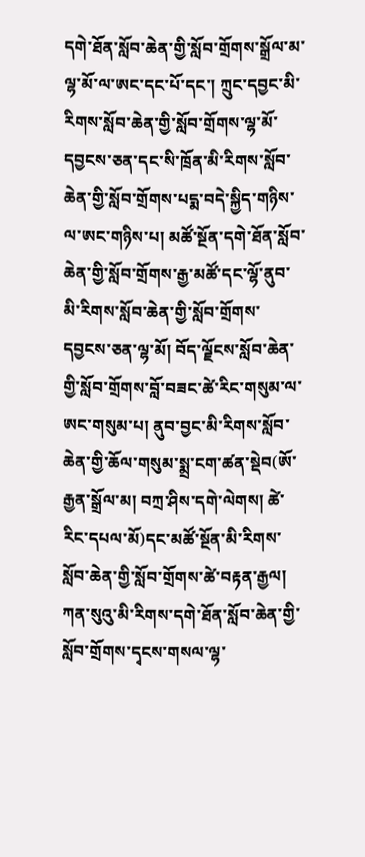དགེ་ཐོན་སློབ་ཆེན་གྱི་སློབ་གྲོགས་སྒྲོལ་མ་ལྷ་མོ་ལ་ཨང་དང་པོ་དང་། ཀྲུང་དབྱང་མི་རིགས་སློབ་ཆེན་གྱི་སློབ་གྲོགས་ལྷ་མོ་དབྱངས་ཅན་དང་སི་ཁྲོན་མི་རིགས་སློབ་ཆེན་གྱི་སློབ་གྲོགས་པདྨ་བདེ་སྐྱིད་གཉིས་ལ་ཨང་གཉིས་པ། མཚོ་སྔོན་དགེ་ཐོན་སློབ་ཆེན་གྱི་སློབ་གྲོགས་རྒྱ་མཚོ་དང་ལྷོ་ནུབ་མི་རིགས་སློབ་ཆེན་གྱི་སློབ་གྲོགས་དབྱངས་ཅན་ལྷ་མོ། བོད་ལྗོངས་སློབ་ཆེན་གྱི་སློབ་གྲོགས་བློ་བཟང་ཚེ་རིང་གསུམ་ལ་ཨང་གསུམ་པ། ནུབ་བྱང་མི་རིགས་སློབ་ཆེན་གྱི་ཆོལ་གསུམ་སྨྲ་ངག་ཚན་སྡེབ(ཨོ་རྒྱན་སྒྲོལ་མ། བཀྲ་ཤིས་དགེ་ལེགས། ཚེ་རིང་དཔལ་མོ)དང་མཚོ་སྔོན་མི་རིགས་སློབ་ཆེན་གྱི་སློབ་གྲོགས་ཚེ་བརྟན་རྒྱལ། ཀན་སུའུ་མི་རིགས་དགེ་ཐོན་སློབ་ཆེན་གྱི་སློབ་གྲོགས་དྭངས་གསལ་ལྷ་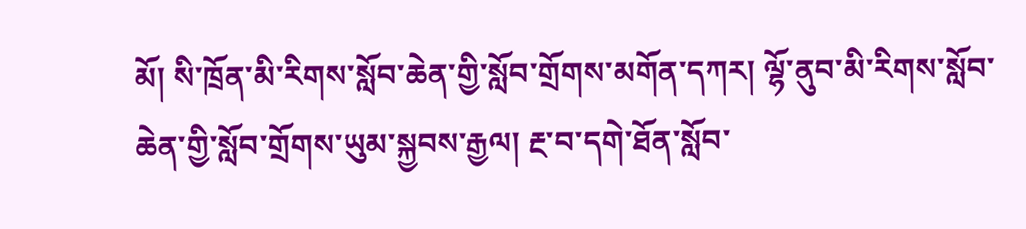མོ། སི་ཁྲོན་མི་རིགས་སློབ་ཆེན་གྱི་སློབ་གྲོགས་མགོན་དཀར། ལྷོ་ནུབ་མི་རིགས་སློབ་ཆེན་གྱི་སློབ་གྲོགས་ཡུམ་སྐྱབས་རྒྱལ། རྔ་བ་དགེ་ཐོན་སློབ་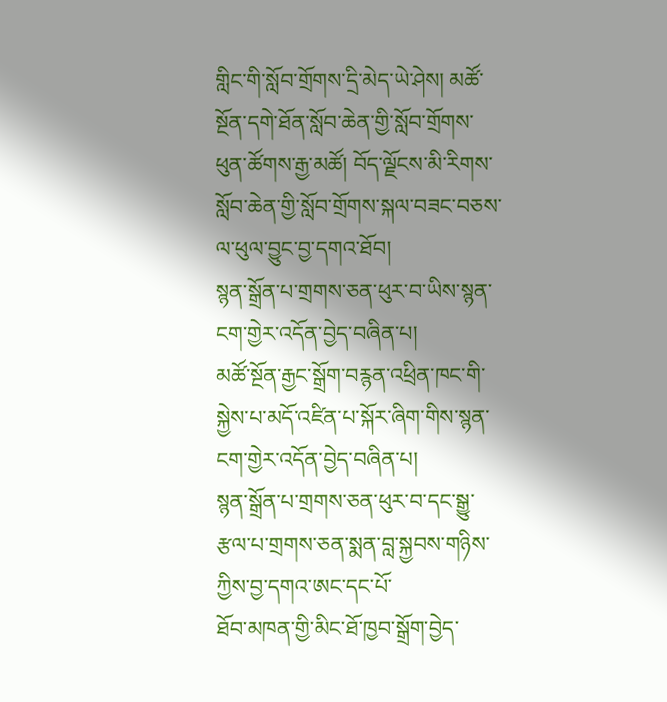གླིང་གི་སློབ་གྲོགས་དྲི་མེད་ཡེ་ཤེས། མཚོ་སྔོན་དགེ་ཐོན་སློབ་ཆེན་གྱི་སློབ་གྲོགས་ཕུན་ཚོགས་རྒྱ་མཚོ། བོད་ལྗོངས་མི་རིགས་སློབ་ཆེན་གྱི་སློབ་གྲོགས་སྐལ་བཟང་བཅས་ལ་ཕུལ་བྱུང་བྱ་དགའ་ཐོབ།
སྙན་སྒྲོན་པ་གྲགས་ཅན་ཕུར་བ་ཡིས་སྙན་ངག་གྱེར་འདོན་བྱེད་བཞིན་པ།
མཚོ་སྔོན་རྒྱང་སྒྲོག་བརྙན་འཕྲིན་ཁང་གི་སྐྱེས་པ་མདོ་འཛིན་པ་སྐོར་ཞིག་གིས་སྙན་ངག་གྱེར་འདོན་བྱེད་བཞིན་པ།
སྙན་སྒྲོན་པ་གྲགས་ཅན་ཕུར་བ་དང་སྒྱུ་རྩལ་པ་གྲགས་ཅན་སྨན་བླ་སྐྱབས་གཉིས་ཀྱིས་བྱ་དགའ་ཨང་དང་པོ་
ཐོབ་མཁན་གྱི་མིང་ཐོ་ཁྱབ་སྒྲོག་བྱེད་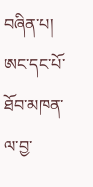བཞིན་པ།
ཨང་དང་པོ་ཐོབ་མཁན་ལ་བྱ་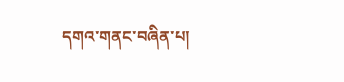དགའ་གནང་བཞིན་པ།